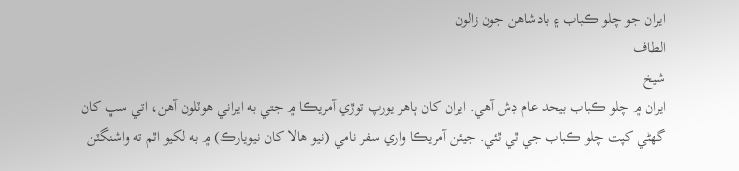ايران جو چلو ڪباب ۽ بادشاهن جون زالون
الطاف
شيخ
ايران ۾ چلو ڪباب بيحد عام ڊش آهي. ايران کان ٻاهر يورپ توڙي آمريڪا ۾ جتي به ايراني هوٽلون آهن، اتي سڀ کان گهڻي کپت چلو ڪباب جي ٿي ٿئي. جيئن آمريڪا واري سفر نامي (نيو هالا کان نيويارڪ) ۾ به لکيو اٿم ته واشنگٽن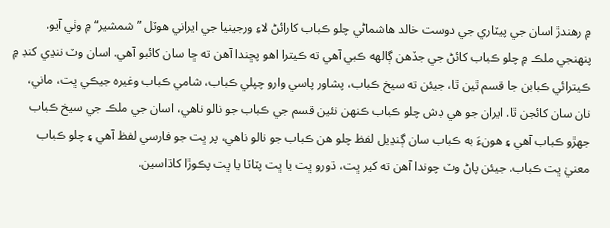۾ رهندڙ اسان جي پيٽاري جي دوست خالد هاشماڻي چلو ڪباب کارائڻ لاءِ ورجينيا جي ايراني هوٽل ”شمشير“ ۾ وٺي آيو. پنهنجي ملڪ ۾ چلو ڪباب کائڻ جي جڏهن ڳالهه ڪبي آهي ته ڪيترا اهو پڇندا آهن ته ڇا سان کائبو آهي. اسان وٽ ننڍي کنڊ ۾ ڪيترائي ڪبابن جا قسم ٿين ٿا، جيئن ته سيخ ڪباب، پشاور پاسي وارو چپلي ڪباب، شامي ڪباب وغيره جيڪي ڀت، ماني، نان سان کائجن ٿا. ايران جو هي ڊش چلو ڪباب ڪنهن نئين قسم جي ڪباب جو نالو ناهي، اسان جي ملڪ جي سيخ ڪباب جهڙو ڪباب آهي ۽ هونءَ به ڪباب سان ڳنڍيل لفظ چلو هن ڪباب جو نالو ناهي، پر ڀت جو فارسي لفظ آهي ۽ چلو ڪباب معنيٰ ڀت ڪباب. جيئن پاڻ وٽ چوندا آهن ته کير ڀت، ڌورو ڀت يا ڀت پٽاٽا يا ڀت پڪوڙا کاڌاسين.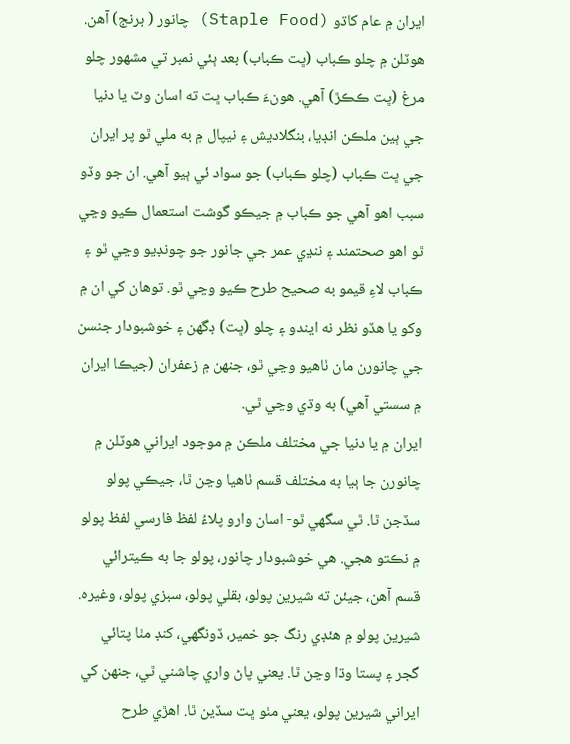ايران ۾ عام کاڌو (Staple Food) چانور ( برنج) آهن. هوٽلن ۾ چلو ڪباب (ڀت ڪباب) بعد ٻئي نمبر تي مشهور چلو مرغ (ڀت ڪڪڙ) آهي. هونءَ ڪباب ڀت ته اسان وٽ يا دنيا جي ٻين ملڪن انڊيا، بنگلاديش ۽ نيپال ۾ به ملي ٿو پر ايران جي ڀت ڪباب (چلو ڪباب) جو سواد ئي ٻيو آهي. ان جو وڏو سبب اهو آهي جو ڪباب ۾ جيڪو گوشت استعمال ڪيو وڃي ٿو اهو صحتمند ۽ ننڍي عمر جي جانور جو چونڊيو وڃي ٿو ۽ ڪباب لاءِ قيمو به صحيح طرح ڪيو وڃي ٿو. توهان کي ان ۾ وکو يا هڏو نظر نه ايندو ۽ چلو (ڀت) ڊگهن ۽ خوشبودار جنسن جي چانورن مان ٺاهيو وڃي ٿو، جنهن ۾ زعفران (جيڪا ايران ۾ سستي آهي) به وڌي وڃي ٿي.
ايران ۾ يا دنيا جي مختلف ملڪن ۾ موجود ايراني هوٽلن ۾ چانورن جا ٻيا به مختلف قسم ٺاهيا وڃن ٿا، جيڪي پولو سڏجن ٿا. ٿي سگهي ٿو- اسان وارو پلاءُ لفظ فارسي لفظ پولو ۾ نڪتو هجي. هي خوشبودار چانور، پولو جا به ڪيترائي قسم آهن، جيئن ته شيرين پولو، بقلي پولو، سبزي پولو، وغيره. شيرين پولو ۾ هئڊي رنگ جو خمير، ڏونگهي، کنڊ مٺا پتائي گجر ۽ پستا وڌا وڃن ٿا. يعني پاڻ واري چاشني ٿي، جنهن کي ايراني شيرين پولو، يعني مٺو ڀت سڏين ٿا. اهڙي طرح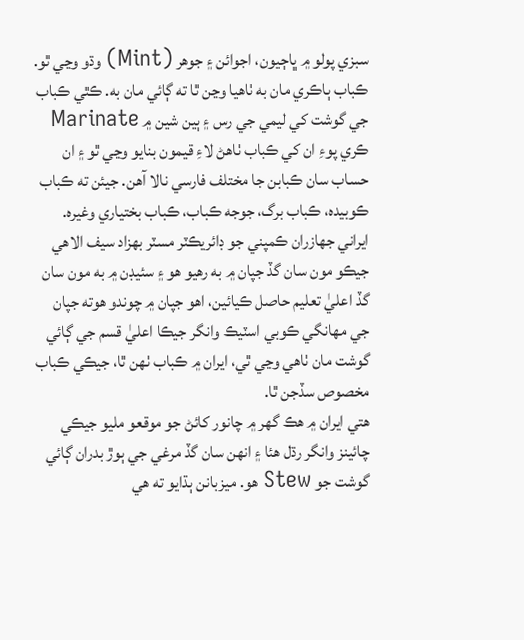سبزي پولو ۾ ڀاڄيون، اجوائن ۽ جوهر (Mint) وڌو وڃي ٿو.
ڪباب ٻاڪري مان به ٺاهيا وڃن ٿا ته ڳائي مان به. ڪٿي ڪباب جي گوشت کي ليمي جي رس ۽ ٻين شين ۾ Marinate ڪري پوءِ ان کي ڪباب ٺاهڻ لاءِ قيمون بنايو وڃي ٿو ۽ ان حساب سان ڪبابن جا مختلف فارسي نالا آهن. جيئن ته ڪباب ڪوبيده، ڪباب برگ، جوجه ڪباب، ڪباب بختياري وغيره. ايراني جهازران ڪمپني جو ڊائريڪٽر مسٽر بهزاد سيف الاهي جيڪو مون سان گڏ جپان ۾ به رهيو هو ۽ سئيڊن ۾ به مون سان گڏ اعليٰ تعليم حاصل ڪيائين، اهو جپان ۾ چوندو هوته جپان جي مهانگي ڪوبي اسٽيڪ وانگر جيڪا اعليٰ قسم جي ڳائي گوشت مان ٺاهي وڃي ٿي، ايران ۾ ڪباب ٺهن ٿا، جيڪي ڪباب مخصوص سڏجن ٿا.
هتي ايران ۾ هڪ گهر ۾ چانور کائڻ جو موقعو مليو جيڪي چائينز وانگر رڌل هئا ۽ انهن سان گڏ مرغي جي ٻوڙ بدران ڳائي گوشت جو Stew هو. ميزبانن ٻڌايو ته هي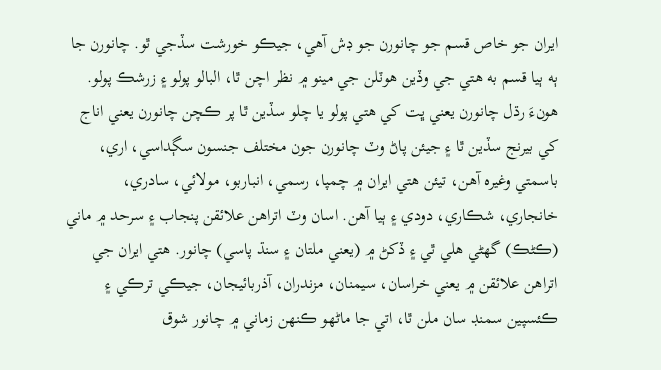ايران جو خاص قسم جو چانورن جو ڊش آهي، جيڪو خورشت سڏجي ٿو. چانورن جا ٻه ٻيا قسم به هتي جي وڏين هوٽلن جي مينو ۾ نظر اچن ٿا، البالو پولو ۽ زرشڪ پولو. هونءَ رڌل چانورن يعني ڀت کي هتي پولو يا چلو سڏين ٿا پر ڪچن چانورن يعني اناج کي بيرنج سڏين ٿا ۽ جيئن پاڻ وٽ چانورن جون مختلف جنسون سڳداسي، اري، باسمتي وغيره آهن، تيئن هتي ايران ۾ چمپا، رسمي، انباربو، مولائي، سادري، خانجاري، شڪاري، دودي ۽ ٻيا آهن. اسان وٽ اتراهن علائقن پنجاب ۽ سرحد ۾ ماني (ڪڻڪ) گهڻي هلي ٿي ۽ ڏکڻ ۾ (يعني ملتان ۽ سنڌ پاسي) چانور. هتي ايران جي اتراهن علائقن ۾ يعني خراسان، سيمنان، مزندران، آذربائيجان، جيڪي ترڪي ۽ ڪئسپين سمنڊ سان ملن ٿا، اتي جا ماڻهو ڪنهن زماني ۾ چانور شوق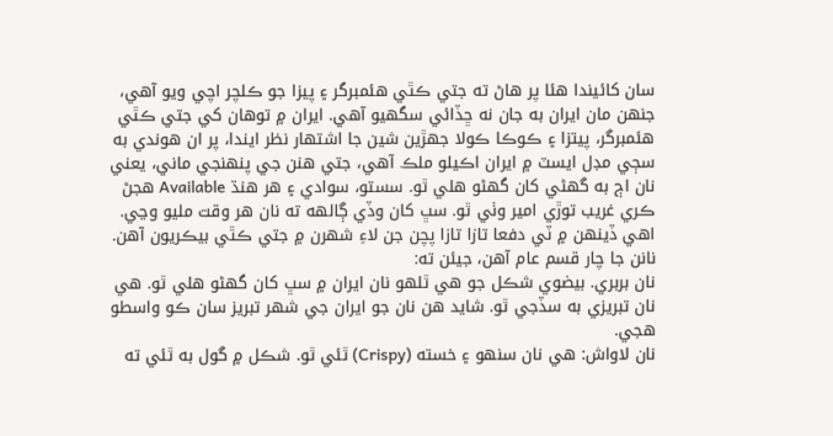سان کائيندا هئا پر هاڻ ته جتي ڪٿي هئمبرگر ۽ پيزا جو ڪلچر اچي ويو آهي، جنهن مان ايران به جان نه ڇڏائي سگهيو آهي. ايران ۾ توهان کي جتي ڪٿي هئمبرگر، پيتزا ۽ ڪوڪا ڪولا جهڙين شين جا اشتهار نظر ايندا، پر ان هوندي به سڄي مڊل ايسٽ ۾ ايران اڪيلو ملڪ آهي، جتي هنن جي پنهنجي ماني، يعني نان اڄ به گهڻي کان گهڻو هلي ٿو. سستو، سوادي ۽ هر هنڌ Available هجڻ ڪري غريب توڙي امير وٺي ٿو. سڀ کان وڏي ڳالهه ته نان هر وقت مليو وڃي. اهي ڏينهن ۾ ٽي دفعا تازا تازا پچن جن لاءِ شهرن ۾ جتي ڪٿي بيڪريون آهن. نانن جا چار قسم عام آهن، جيئن ته:
نان بربري. بيضوي شڪل جو هي ٿلهو نان ايران ۾ سڀ کان گهڻو هلي ٿو. هي نان تبريزي به سڏجي ٿو. شايد هن نان جو ايران جي شهر تبريز سان ڪو واسطو هجي.
نان لاواش: هي نان سنهو ۽ خسته (Crispy) ٿئي ٿو. شڪل ۾ گول به ٿئي ته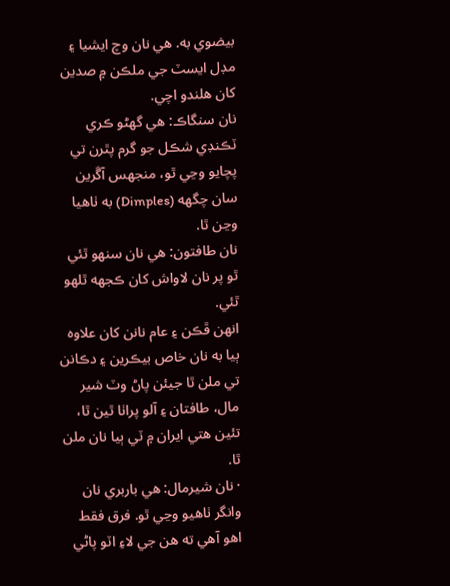بيضوي به. هي نان وچ ايشيا ۽ مڊل ايسٽ جي ملڪن ۾ صدين کان هلندو اچي.
نان سنگاڪ: هي گهڻو ڪري ٽڪنڊي شڪل جو گرم پٿرن تي پچايو وڃي ٿو، منجهس آڱرين سان چگهه (Dimples) به ٺاهيا وڃن ٿا.
نان طافتون: هي نان سنهو ٿئي ٿو پر نان لاواش کان ڪجهه ٿلهو ٿئي.
انهن ڦڪن ۽ عام نانن کان علاوه ٻيا به نان خاص بيڪرين ۽ دڪانن تي ملن ٿا جيئن پاڻ وٽ شير مال، طافتان ۽ آلو پراٺا ٿين ٿا، تئين هتي ايران ۾ ٽي ٻيا نان ملن ٿا.
· نان شيرمال: هي باربري نان وانگر ٺاهيو وڃي ٿو. فرق فقط اهو آهي ته هن جي لاءِ اٽو پاڻي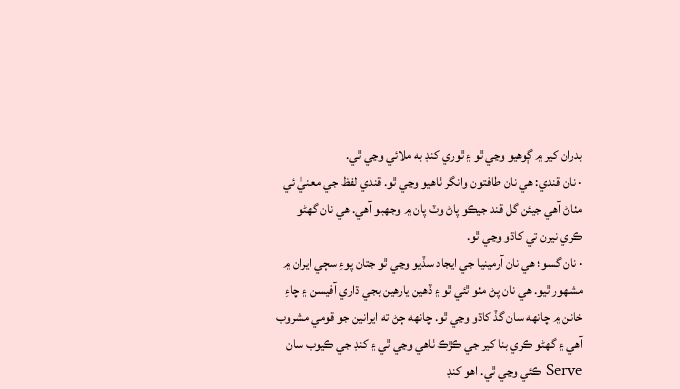بدران کير ۾ ڳوهيو وڃي ٿو ۽ ٿوري کنڊ به ملائي وڃي ٿي.
· نان قندي: هي نان طافتون وانگر ٺاهيو وڃي ٿو. قندي لفظ جي معنيٰ ئي مٺاڻ آهي جيئن گل قند جيڪو پاڻ وٽ پان ۾ وجهبو آهي. هي نان گهڻو ڪري نيرن تي کاڌو وڃي ٿو.
· نان گسو؛ هي نان آرمينيا جي ايجاد سڏيو وڃي ٿو جتان پوءِ سڄي ايران ۾ مشهور ٿيو. هي نان پڻ مٺو ٿئي ٿو ۽ ڏهين يارهين بجي ڌاري آفيسن ۽ چاءِ خانن ۾ چانهه سان گڏ کاڌو وڃي ٿو. چانهه ڄڻ ته ايرانين جو قومي مشروب آهي ۽ گهڻو ڪري بنا کير جي ڪڙڪ ٺاهي وڃي ٿي ۽ کنڊ جي ڪيوب سان Serve ڪئي وڃي ٿي. اهو کنڊ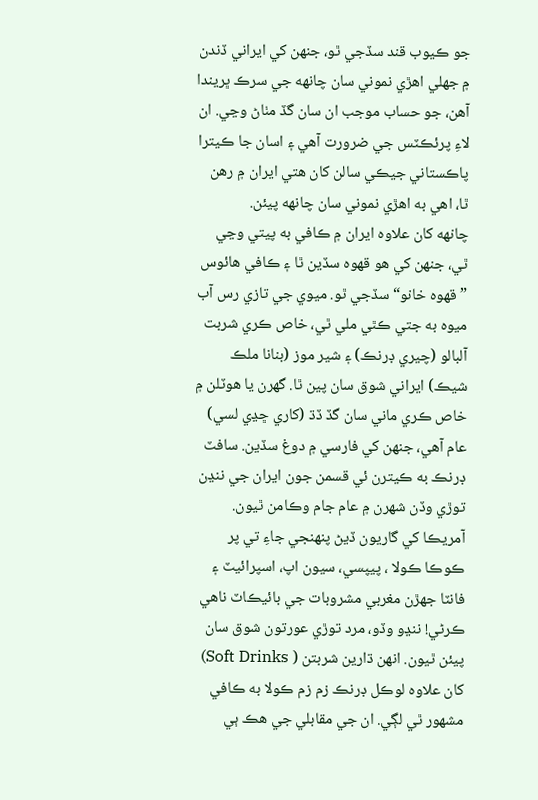جو ڪيوب قند سڏجي ٿو، جنهن کي ايراني ڏندن ۾ جهلي اهڙي نموني سان چانهه جي سرڪ ڀريندا آهن، جو حساب موجب ان سان گڏ مٺاڻ وڃي. ان لاءِ پرئڪٽس جي ضرورت آهي ۽ اسان جا ڪيترا پاڪستاني جيڪي سالن کان هتي ايران ۾ رهن ٿا، اهي به اهڙي نموني سان چانهه پيئن.
چانهه کان علاوه ايران ۾ ڪافي به پيتي وڃي ٿي، جنهن کي هو قهوه سڏين ٿا ۽ ڪافي هائوس ”قهوه خانو“ سڏجي ٿو. ميوي جي تازي رس آب ميوه به جتي ڪٿي ملي ٿي، خاص ڪري شربت آلبالو (چيري ڊرنڪ) ۽ شير موز (بنانا ملڪ شيڪ) ايراني شوق سان پين ٿا. گهرن يا هوٽلن ۾ خاص ڪري ماني سان گڏ ڏڌ (کاري ڇڍي لسي) عام آهي، جنهن کي فارسي ۾ دوغ سڏين. سافٽ ڊرنڪ به ڪيترن ئي قسمن جون ايران جي ننڍن توڙي وڏن شهرن ۾ عام جام وڪامن ٿيون. آمريڪا کي گاريون ڏيڻ پنهنجي جاءِ تي پر ڪوڪا ڪولا ، پيپسي، سيون اپ، اسپرائيٽ ۽ فانٽا جهڙن مغربي مشروبات جي بائيڪاٽ ناهي ڪرڻي! ننڍو وڏو، مرد توڙي عورتون شوق سان پيئن ٿيون. انهن ڌارين شربتن ( Soft Drinks) کان علاوه لوڪل ڊرنڪ زم زم ڪولا به ڪافي مشهور ٿي لڳي. ان جي مقابلي جي هڪ ٻي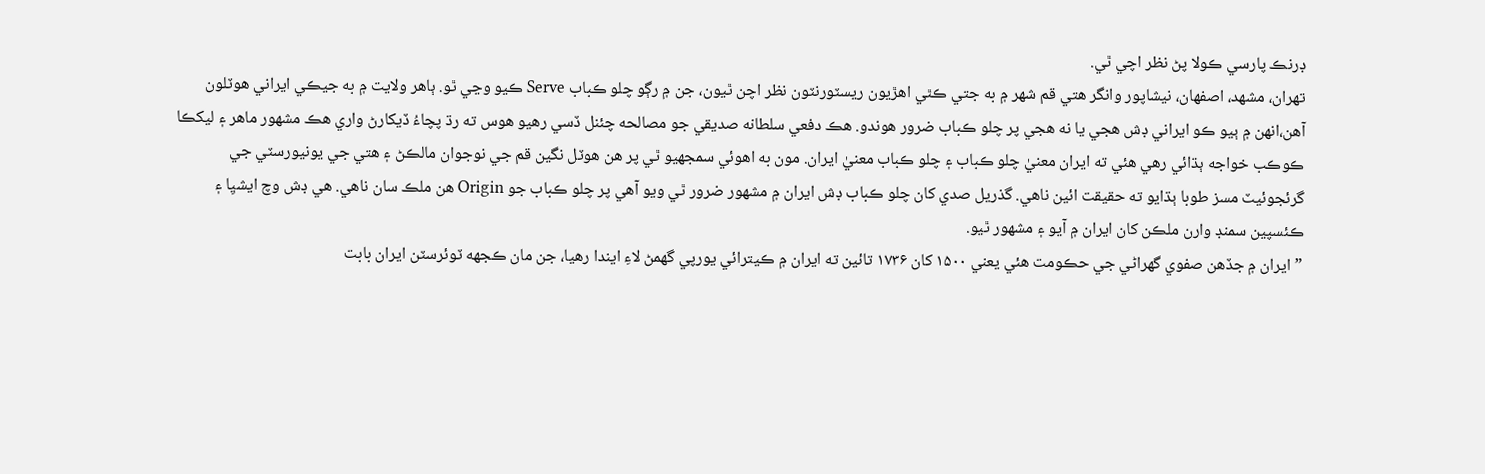ڊرنڪ پارسي ڪولا پڻ نظر اچي ٿي.
تهران، مشهد، اصفهان، نيشاپور وانگر هتي قم شهر ۾ به جتي ڪٿي اهڙيون ريسٽورنٽون نظر اچن ٿيون، جن ۾ رڳو چلو ڪباب Serve ڪيو وڃي ٿو. ٻاهر ولايت ۾ به جيڪي ايراني هوٽلون آهن،انهن ۾ ٻيو ڪو ايراني ڊش هجي يا نه هجي پر چلو ڪباب ضرور هوندو. هڪ دفعي سلطانه صديقي جو مصالحه چئنل ڏسي رهيو هوس ته رڌ پچاءُ ڏيکارڻ واري هڪ مشهور ماهر ۽ ليکڪا ڪوڪب خواجه ٻڌائي رهي هئي ته ايران معنيٰ چلو ڪباب ۽ چلو ڪباب معنيٰ ايران. مون به اهوئي سمجهيو ٿي پر هن هوٽل نگين قم جي نوجوان مالڪڻ ۽ هتي جي يونيورسٽي جي گرئجوئيٽ مسز طوبا ٻڌايو ته حقيقت ائين ناهي. گذريل صدي کان چلو ڪباب ڊش ايران ۾ مشهور ضرور ٿي ويو آهي پر چلو ڪباب جو Origin هن ملڪ سان ناهي. هي ڊش وچ ايشيِا ۽ ڪئسپين سمنڊ وارن ملڪن کان ايران ۾ آيو ۽ مشهور ٿيو.
”ايران ۾ جڏهن صفوي گهراڻي جي حڪومت هئي يعني ۱۵۰۰ کان ۱۷۳۶ تائين ته ايران ۾ ڪيترائي يورپي گهمڻ لاءِ ايندا رهيا، جن مان ڪجهه ٽوئرسٽن ايران بابت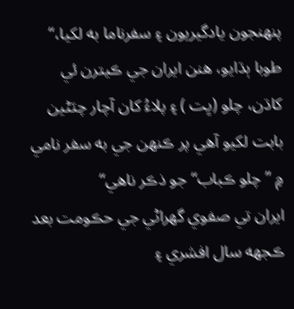پنهنجون يادگيريون ۽ سفرناما به لکيا،“ طوبا ٻڌايو، هنن ايران جي ڪيترن ئي کاڌن، چلو (ڀت ) ۽ پلاءُ کان آچار چٽڻين بابت لکيو آهي پر ڪنهن جي به سفر نامي ۾ ”چلو ڪباب“ جو ذڪر ناهي“
ايران تي صفوي گهراڻي جي حڪومت بعد ڪجهه سال افشري ۽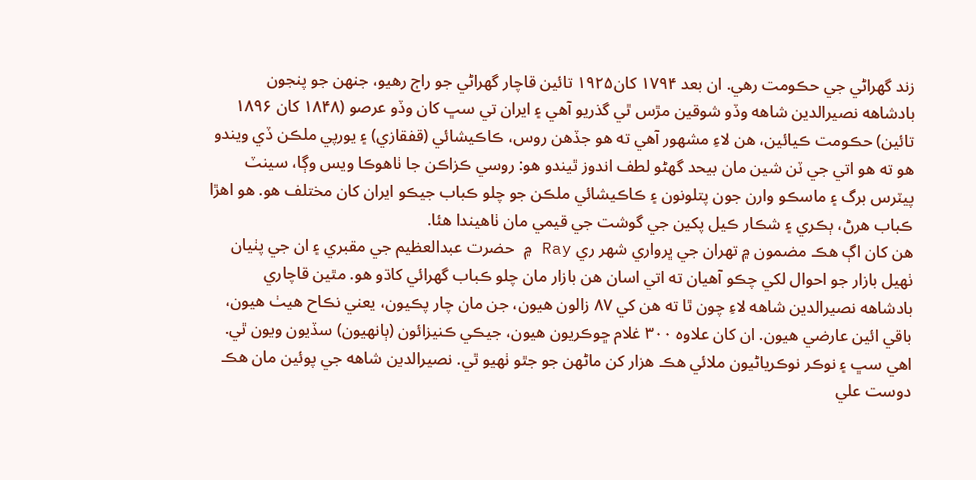زند گهراڻي جي حڪومت رهي. ان بعد ۱۷۹۴ کان۱۹۲۵ تائين قاچار گهراڻي جو راڄ رهيو، جنهن جو پنجون بادشاهه نصيرالدين شاهه وڏو شوقين مڙس ٿي گذريو آهي ۽ ايران تي سڀ کان وڏو عرصو (۱۸۴۸ کان ۱۸۹۶ تائين) حڪومت ڪيائين، هن لاءِ مشهور آهي ته هو جڏهن روس، ڪاڪيشائي (قفقازي) ۽ يورپي ملڪن ڏي ويندو هو ته هو اتي جي ٽن شين مان بيحد گهڻو لطف اندوز ٿيندو هو: روسي ڪزاڪن جا ٺاهوڪا ويس وڳا، سينٽ پيٽرس برگ ۽ ماسڪو وارن جون پتلونون ۽ ڪاڪيشائي ملڪن جو چلو ڪباب جيڪو ايران کان مختلف هو. هو اهڙا ڪباب هرڻ، ٻڪري ۽ شڪار ڪيل پکين جي گوشت جي قيمي مان ٺاهيندا هئا.
هن کان اڳ هڪ مضمون ۾ تهران جي ڀرواري شهر ري Ray ۾ حضرت عبدالعظيم جي مقبري ۽ ان جي پٺيان ٺهيل بازار جو احوال لکي چڪو آهيان ته اتي اسان هن بازار مان چلو ڪباب گهرائي کاڌو هو. مٿين قاچاري بادشاهه نصيرالدين شاهه لاءِ چون ٿا ته هن کي ۸۷ زالون هيون، جن مان چار پڪيون، يعني نڪاح هيٺ هيون، باقي ائين عارضي هيون. ان کان علاوه ۳۰۰ غلام ڇوڪريون هيون، جيڪي ڪنيزائون (ٻانهيون) سڏيون ويون ٿي. اهي سڀ ۽ نوڪر نوڪرياڻيون ملائي هڪ هزار کن ماڻهن جو جٿو ٺهيو ٿي. نصيرالدين شاهه جي پوئين مان هڪ دوست علي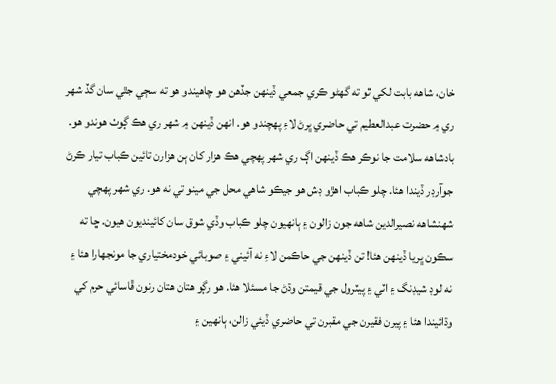خان، شاهه بابت لکي ٿو ته گهڻو ڪري جمعي ڏينهن جڏهن هو چاهيندو هو ته سڄي جٿي سان گڏ شهر ري ۾ حضرت عبدالعطيم تي حاضري ڀرڻ لاءِ پهچندو هو. انهن ڏينهن ۾ شهر ري هڪ ڳوٺ هوندو هو. بادشاهه سلامت جا نوڪر هڪ ڏينهن اڳ ري شهر پهچي هڪ هزار کان ٻن هزارن تائين ڪباب تيار ڪرڻ جوآرڊر ڏيندا هئا. چلو ڪباب اهڙو ڊش هو جيڪو شاهي محل جي مينو تي نه هو. ري شهر پهچي شهنشاهه نصيرالدين شاهه جون زالون ۽ ٻانهيون چلو ڪباب وڏي شوق سان کائينديون هيون. ڇا ته سڪون ڀريا ڏينهن هئا! تن ڏينهن جي حاڪمن لاءِ نه آئيني ۽ صوبائي خودمختياري جا مونجهارا هئا ۽ نه لوڊ شيڊنگ ۽ اٽي ۽ پيٽرول جي قيمتن وڌڻ جا مسئلا هئا. هو رڳو هتان هتان رنون ڦاسائي حرم کي وڌائيندا هئا ۽ پيرن فقيرن جي مقبرن تي حاضري ڏيئي زالن، ٻانهين ۽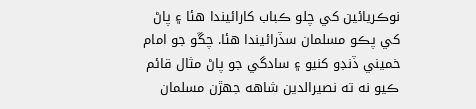نوڪريائين کي چلو ڪباب کارائيندا هئا ۽ پاڻ کي پڪو مسلمان سڏرائيندا هئا. چڱو جو امام خميني ڏنڊو کنيو ۽ سادگي جو پاڻ مثال قائم ڪيو نه ته نصيرالدين شاهه جهڙن مسلمان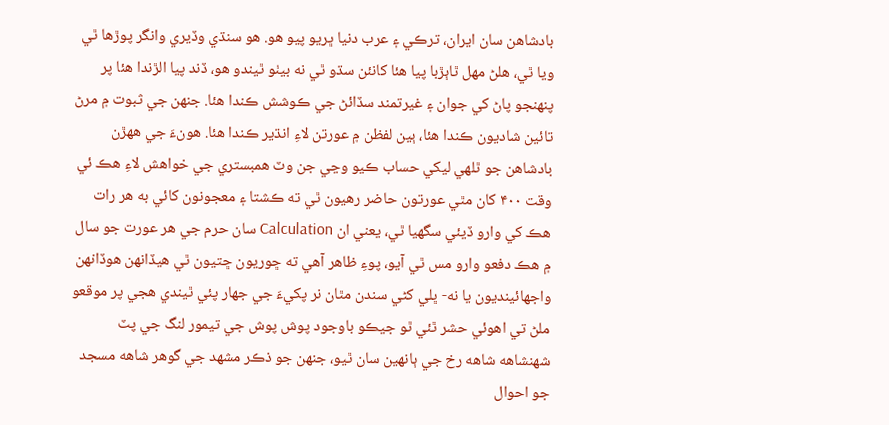بادشاهن سان ايران، ترڪي ۽ عرب دنيا ڀريو پيو هو. هو سنڌي وڏيري وانگر پوڙها ٿي ويا ٿي، هلڻ مهل ٿاٻڙبا پيا هئا کانئن سڌو ٿي نه بيٺو ٿيندو هو، ڏند پيا الڙندا هئا پر پنهنجو پاڻ کي جوان ۽ غيرتمند سڏائڻ جي ڪوشش ڪندا هئا. جنهن جي ثبوت ۾ مرڻ تائين شاديون ڪندا هئا، ٻين لفظن ۾ عورتن لاءِ انڌير ڪندا هئا. هونءَ جي ههڙن بادشاهن جو ٿلهي ليکي حساب ڪيو وڃي جن وٽ همبستري جي خواهش لاءِ هڪ ئي وقت ۴۰۰ کان مٿي عورتون حاضر رهيون ٿي ته ڪشتا ۽ معجونون کائي به هر رات هڪ کي وارو ڏيئي سگهيا ٿي، يعني ان Calculation سان حرم جي هر عورت جو سال ۾ هڪ دفعو وارو مس ٿي آيو، پوءِ ظاهر آهي ته ڇوريون ڇتيون ٿي هيڏانهن هوڏانهن واجهائينديون يا نه- ڀلي کڻي سندن مٿان نر پکيءَ جي جهار پئي ٿيندي هجي پر موقعو ملڻ تي اهوئي حشر ٿئي ٿو جيڪو باوجود پوش پوش جي تيمور لنگ جي پٽ شهنشاهه شاهه رخ جي ٻانهين سان ٿيو، جنهن جو ذڪر مشهد جي گوهر شاهه مسجد جو احوال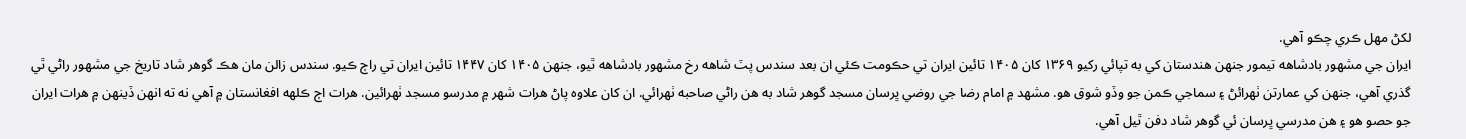لکڻ مهل ڪري چڪو آهي.
ايران جي مشهور بادشاهه تيمور جنهن هندستان کي به تپائي رکيو ۱۳۶۹ کان ۱۴۰۵ تائين ايران تي حڪومت ڪئي ان بعد سندس پٽ شاهه رخ مشهور بادشاهه ٿيو، جنهن ۱۴۰۵ کان ۱۴۴۷ تائين ايران تي راڄ ڪيو. سندس زالن مان هڪ گوهر شاد تاريخ جي مشهور راڻي ٿي گذري آهي، جنهن کي عمارتن ٺهرائڻ ۽ سماجي ڪمن جو وڏو شوق هو. مشهد ۾ امام رضا جي روضي ڀرسان مسجد گوهر شاد به هن راڻي صاحبه ٺهرائي. ان کان علاوه پاڻ هرات شهر ۾ مدرسو مسجد ٺهرائين. هرات اڄ ڪلهه افغانستان ۾ آهي نه ته انهن ڏينهن ۾ هرات ايران جو حصو هو ۽ هن مدرسي ڀرسان ئي گوهر شاد دفن ٿيل آهي.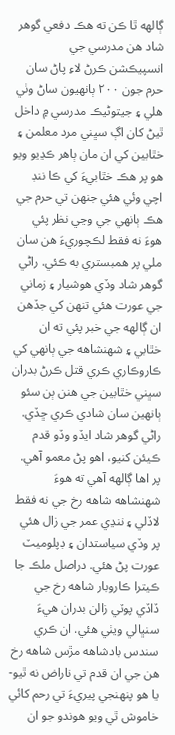ڳالهه ٿا ڪن ته هڪ دفعي گوهر شاد هن مدرسي جي انسپيڪشن ڪرڻ لاءِ پاڻ سان حرم جون ۲۰۰ ٻانهيون ساڻ وٺي هلي ۽ جيتوڻيڪ مدرسي ۾ داخل ٿيڻ کان اڳ سڀني مرد معلمن ۽ خٿابين کي ان مان ٻاهر ڪڍيو ويو هو پر هڪ خٿابيءَ کي ڪا ننڊ اچي وئي هئي جنهن تي حرم جي هڪ ٻانهي جي وڃي نظر پئي هوءَ نه فقط لڪچوريءَ هن سان ملي پر همبستري به ڪئي. راڻي گوهر شاد وڏي هوشيار ۽ زماني جي عورت هئي تنهن کي جڏهن ان ڳالهه جي خبر پئي ته ان خٿابي ۽ شهنشاهه جي ٻانهي کي ڪاروڪاري ڪري قتل ڪرڻ بدران سڀني خٿابين جي هنن ٻن سئو ٻانهين سان شادي ڪري ڇڏي.
راڻي گوهر شاد ايڏو وڏو قدم ڪيئن کنيو، اهو پڻ معمو آهي. پر اها ڳالهه آهي ته هوءَ شهنشاهه شاهه رخ جي نه فقط لاڏلي ۽ ننڍي عمر جي زال هئي پر وڏي سياستدان ۽ ڊپلوميٽ عورت پڻ هئي. دراصل ملڪ جا ڪيترا ڪاروبار شاهه رخ جي ڏاڏي پوٽي زالن بدران هيءَ سنڀالي ويٺي هئي. ان ڪري سندس بادشاهه مڙس شاهه رخ هن جي ان قدم تي ناراض نه ٿيو- يا هو پنهنجي پيريءَ تي رحم کائي خاموش ٿي ويو هوندو جو ان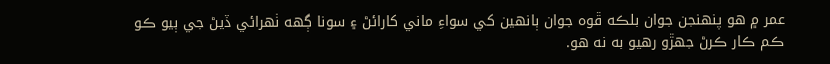عمر ۾ هو پنهنجن جوان بلڪه ڦوه جوان ٻانهين کي سواءِ ماني کارائڻ ۽ سونا ڳهه ٺهرائي ڏيڻ جي ٻيو ڪو ڪم ڪار ڪرڻ جهڙو رهيو به نه هو.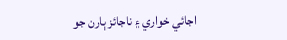اجائي خواري ۽ ناجائز ٻارن جو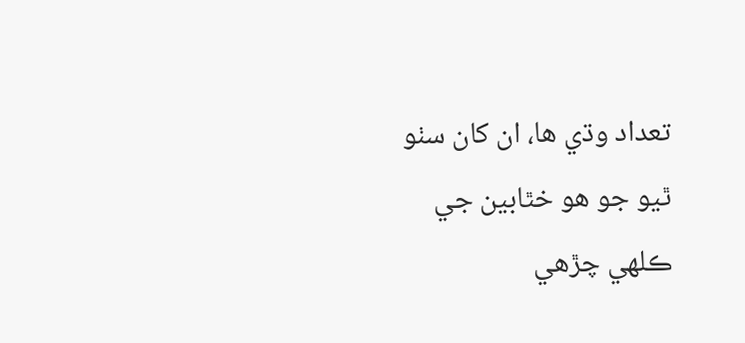تعداد وڌي ها، ان کان سٺو ٿيو جو هو خٿابين جي ڪلهي چڙهي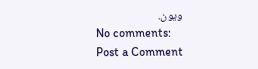ويون.
No comments:
Post a Comment